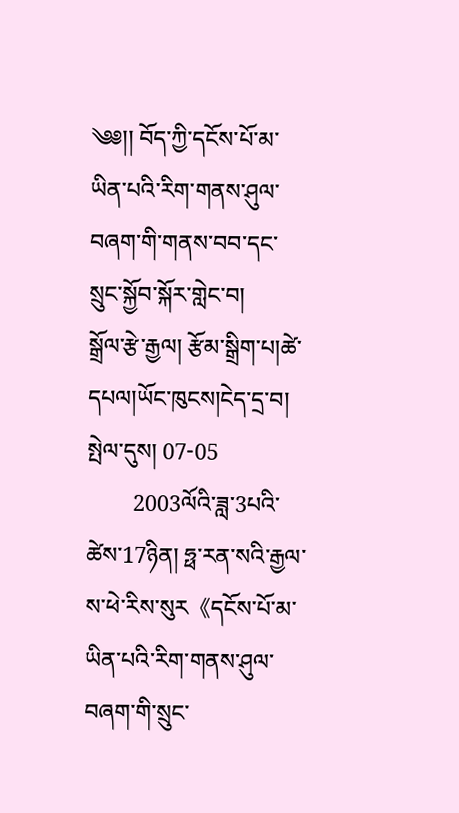༄༅།། བོད་ཀྱི་དངོས་པོ་མ་ཡིན་པའི་རིག་གནས་ཤུལ་བཞག་གི་གནས་བབ་དང་སྲུང་སྐྱོབ་སྐོར་གླེང་བ།
སྒྲོལ་རྩེ་རྒྱལ། རྩོམ་སྒྲིག་པ།ཚེ་དཔལ།ཡོང་ཁུངས།ངེད་དྲ་བ། སྤེལ་དུས། 07-05
        2003ལོའི་ཟླ་3པའི་ཚེས་17ཉིན། ཧྥ་རན་སའི་རྒྱལ་ས་ཕེ་རིས་སུར《དངོས་པོ་མ་ཡིན་པའི་རིག་གནས་ཤུལ་བཞག་གི་སྲུང་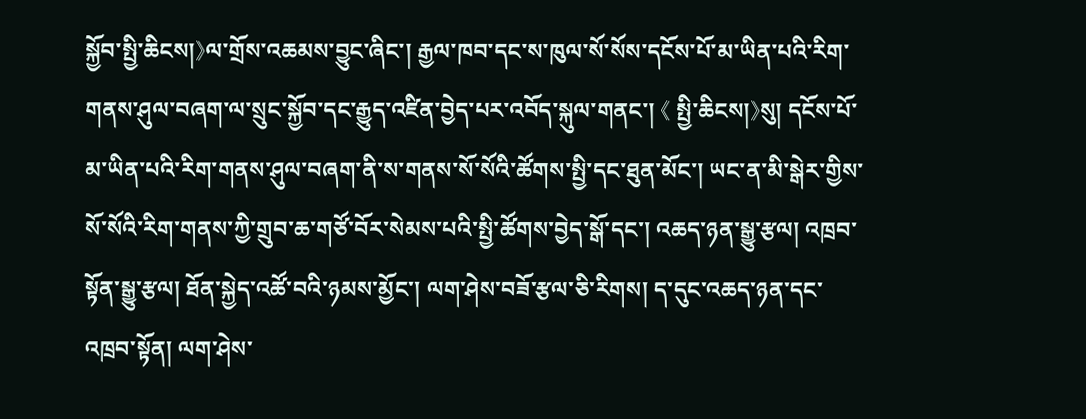སྐྱོབ་སྤྱི་ཆིངས།》ལ་གྲོས་འཆམས་བྱུང་ཞིང་། རྒྱལ་ཁབ་དང་ས་ཁུལ་སོ་སོས་དངོས་པོ་མ་ཡིན་པའི་རིག་གནས་ཤུལ་བཞག་ལ་སྲུང་སྐྱོབ་དང་རྒྱུད་འཛིན་བྱེད་པར་འབོད་སྐུལ་གནང་། 《 སྤྱི་ཆིངས།》སུ། དངོས་པོ་མ་ཡིན་པའི་རིག་གནས་ཤུལ་བཞག་ནི་ས་གནས་སོ་སོའི་ཚོགས་སྤྱི་དང་ཐུན་མོང་། ཡང་ན་མི་སྒེར་གྱིས་སོ་སོའི་རིག་གནས་ཀྱི་གྲུབ་ཆ་གཙོ་བོར་སེམས་པའི་སྤྱི་ཚོགས་བྱེད་སྒོ་དང་། འཆད་ཉན་སྒྱུ་རྩལ། འཁྲབ་སྟོན་སྒྱུ་རྩལ། ཐོན་སྐྱེད་འཚོ་བའི་ཉམས་མྱོང་། ལག་ཤེས་བཟོ་རྩལ་ཅི་རིགས། ད་དུང་འཆད་ཉན་དང་འཁྲབ་སྟོན། ལག་ཤེས་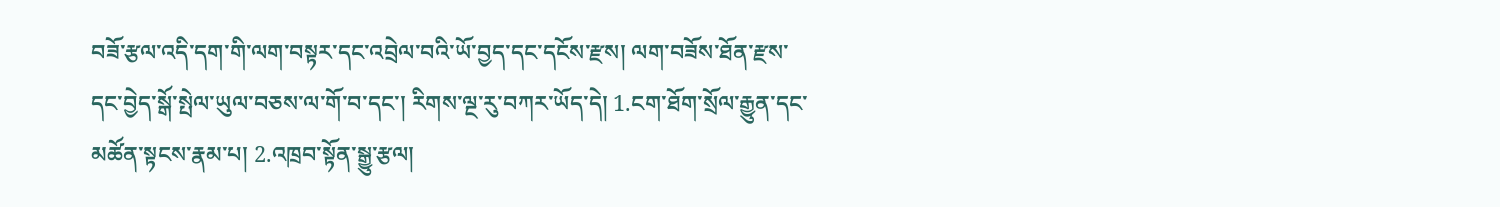བཟོ་རྩལ་འདི་དག་གི་ལག་བསྟར་དང་འབྲེལ་བའི་ཡོ་བྱད་དང་དངོས་རྫས། ལག་བཟོས་ཐོན་རྫས་དང་བྱེད་སྒོ་སྤེལ་ཡུལ་བཅས་ལ་གོ་བ་དང་། རིགས་ལྔ་རུ་བཀར་ཡོད་དེ། 1.ངག་ཐོག་སྲོལ་རྒྱུན་དང་མཚོན་སྟངས་རྣམ་པ། 2.འཁྲབ་སྟོན་སྒྱུ་རྩལ།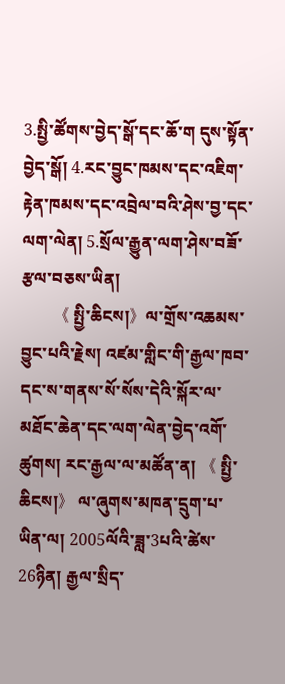3.སྤྱི་ཚོགས་བྱེད་སྒོ་དང་ཆོ་ག དུས་སྟོན་བྱེད་སྒོ། 4.རང་བྱུང་ཁམས་དང་འཇིག་རྟེན་ཁམས་དང་འབྲེལ་བའི་ཤེས་བྱ་དང་ལག་ལེན། 5.སྲོལ་རྒྱུན་ལག་ཤེས་བཟོ་རྩལ་བཅས་ཡིན།
        《 སྤྱི་ཆིངས།》ལ་གྲོས་འཆམས་བྱུང་པའི་རྗེས། འཛམ་གླིང་གི་རྒྱལ་ཁབ་དང་ས་གནས་སོ་སོས་དེའི་སྐོར་ལ་མཐོང་ཆེན་དང་ལག་ལེན་བྱེད་འགོ་ཚུགས། རང་རྒྱལ་ལ་མཚོན་ན། 《 སྤྱི་ཆིངས།》 ལ་ཞུགས་མཁན་དྲུག་པ་ཡིན་ལ། 2005ལོའི་ཟླ་3པའི་ཚེས་26ཉིན། རྒྱལ་སྲིད་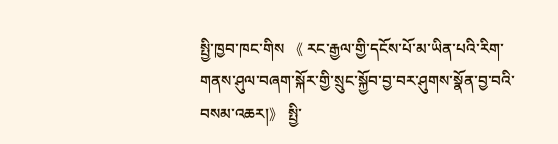སྤྱི་ཁྱབ་ཁང་གིས 《 རང་རྒྱལ་གྱི་དངོས་པོ་མ་ཡིན་པའི་རིག་གནས་ཤུལ་བཞག་སྐོར་གྱི་སྲུང་སྐྱོབ་བྱ་བར་ཤུགས་སྣོན་བྱ་བའི་བསམ་འཆར།》 སྤྱི་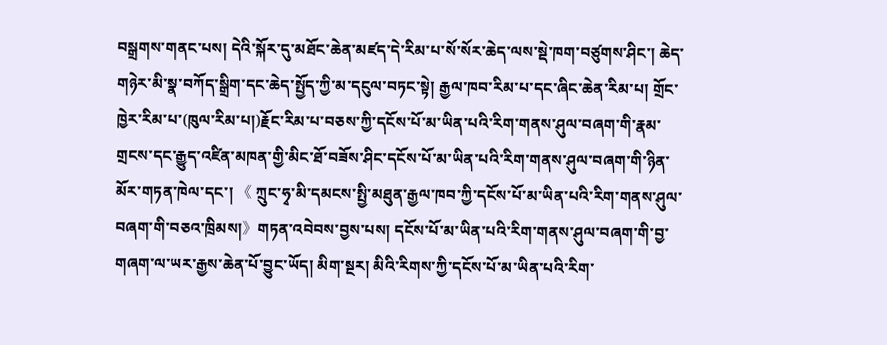བསྒྲགས་གནང་པས། དེའི་སྐོར་དུ་མཐོང་ཆེན་མཛད་དེ་རིམ་པ་སོ་སོར་ཆེད་ལས་སྡེ་ཁག་བཙུགས་ཤིང་། ཆེད་གཉེར་མི་སྣ་བཀོད་སྒྲིག་དང་ཆེད་སྤྱོད་ཀྱི་མ་དངུལ་བཏང་སྟེ། རྒྱལ་ཁབ་རིམ་པ་དང་ཞིང་ཆེན་རིམ་པ། གྲོང་ཁྱེར་རིམ་པ་(ཁུལ་རིམ་པ།)རྗོང་རིམ་པ་བཅས་ཀྱི་དངོས་པོ་མ་ཡིན་པའི་རིག་གནས་ཤུལ་བཞག་གི་རྣམ་གྲངས་དང་རྒྱུད་འཛིན་མཁན་གྱི་མིང་ཐོ་བཟོས་ཤིང་དངོས་པོ་མ་ཡིན་པའི་རིག་གནས་ཤུལ་བཞག་གི་ཉིན་མོར་གཏན་ཁེལ་དང་། 《 ཀྲུང་ཧྭ་མི་དམངས་སྤྱི་མཐུན་རྒྱལ་ཁབ་ཀྱི་དངོས་པོ་མ་ཡིན་པའི་རིག་གནས་ཤུལ་བཞག་གི་བཅའ་ཁྲིམས།》གཏན་འབེབས་བྱས་པས། དངོས་པོ་མ་ཡིན་པའི་རིག་གནས་ཤུལ་བཞག་གི་བྱ་གཞག་ལ་ཡར་རྒྱས་ཆེན་པོ་བྱུང་ཡོད། མིག་སྔར། མིའི་རིགས་ཀྱི་དངོས་པོ་མ་ཡིན་པའི་རིག་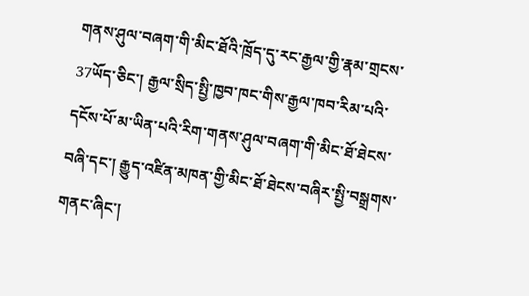གནས་ཤུལ་བཞག་གི་མིང་ཐོའི་ཁྲོད་དུ་རང་རྒྱལ་གྱི་རྣམ་གྲངས་37ཡོད་ཅིང་། རྒྱལ་སྲིད་སྤྱི་ཁྱབ་ཁང་གིས་རྒྱལ་ཁབ་རིམ་པའི་དངོས་པོ་མ་ཡིན་པའི་རིག་གནས་ཤུལ་བཞག་གི་མིང་ཐོ་ཐེངས་བཞི་དང་། རྒྱུད་འཛིན་མཁན་གྱི་མིང་ཐོ་ཐེངས་བཞིར་སྤྱི་བསྒྲགས་གནང་ཞིང་།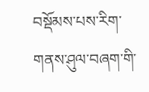བསྡོམས་པས་རིག་གནས་ཤུལ་བཞག་གི་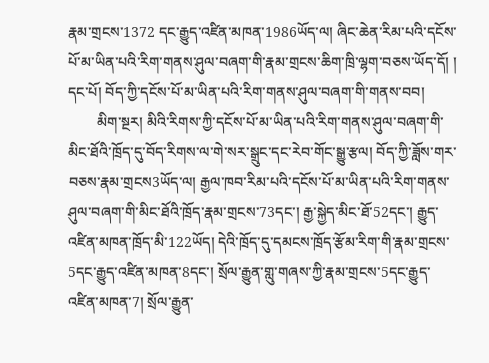རྣམ་གྲངས་1372 དང་རྒྱུད་འཛིན་མཁན་1986ཡོད་ལ། ཞིང་ཆེན་རིམ་པའི་དངོས་པོ་མ་ཡིན་པའི་རིག་གནས་ཤུལ་བཞག་གི་རྣམ་གྲངས་ཆིག་ཁྲི་ལྷག་བཅས་ཡོད་དོ། །
དང་པོ། བོད་ཀྱི་དངོས་པོ་མ་ཡིན་པའི་རིག་གནས་ཤུལ་བཞག་གི་གནས་བབ།
        མིག་སྔར། མིའི་རིགས་ཀྱི་དངོས་པོ་མ་ཡིན་པའི་རིག་གནས་ཤུལ་བཞག་གི་མིང་ཐོའི་ཁྲོད་དུ་བོད་རིགས་ལ་གེ་སར་སྒྲུང་དང་རེབ་གོང་སྒྱུ་རྩལ། བོད་ཀྱི་ཟློས་གར་བཅས་རྣམ་གྲངས3ཡོད་ལ། རྒྱལ་ཁབ་རིམ་པའི་དངོས་པོ་མ་ཡིན་པའི་རིག་གནས་ཤུལ་བཞག་གི་མིང་ཐོའི་ཁྲོད་རྣམ་གྲངས་73དང་། རྒྱ་སྐྱེད་མིང་ཐོ་52དང་། རྒྱུད་འཛིན་མཁན་ཁྲོད་མི་122ཡོད། དེའི་ཁྲོད་དུ་དམངས་ཁྲོད་རྩོམ་རིག་གི་རྣམ་གྲངས་5དང་རྒྱུད་འཛིན་མཁན་8དང་། སྲོལ་རྒྱུན་གླུ་གཞས་ཀྱི་རྣམ་གྲངས་5དང་རྒྱུད་འཛིན་མཁན་7། སྲོལ་རྒྱུན་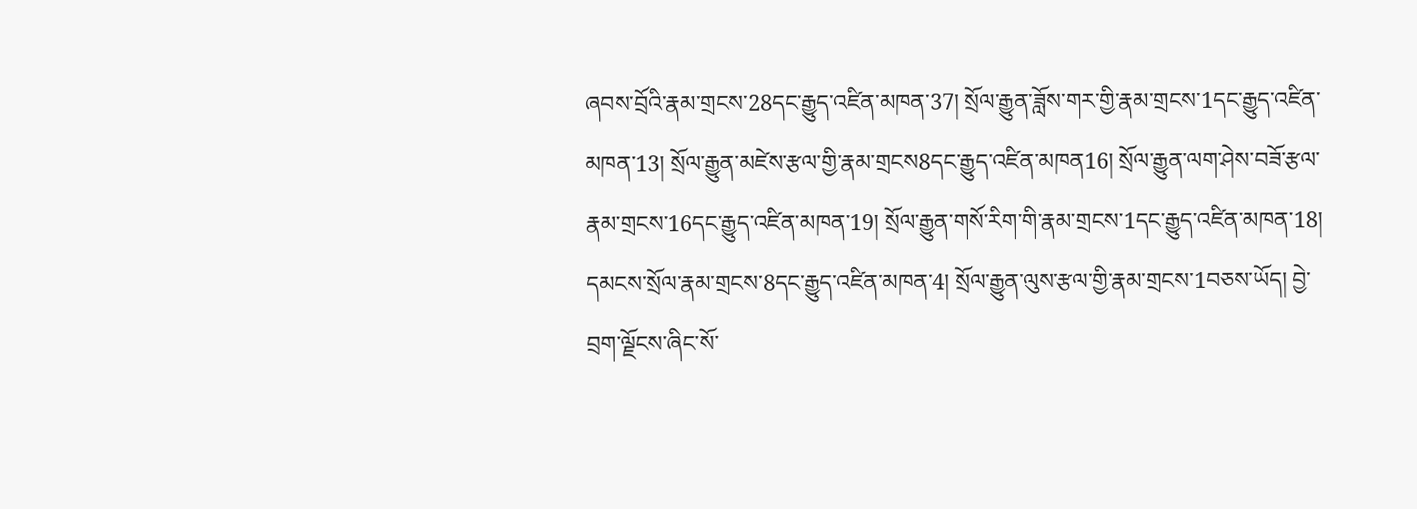ཞབས་བྲོའི་རྣམ་གྲངས་28དང་རྒྱུད་འཛིན་མཁན་37། སྲོལ་རྒྱུན་ཟློས་གར་གྱི་རྣམ་གྲངས་1དང་རྒྱུད་འཛིན་མཁན་13། སྲོལ་རྒྱུན་མཛེས་རྩལ་གྱི་རྣམ་གྲངས8དང་རྒྱུད་འཛིན་མཁན16། སྲོལ་རྒྱུན་ལག་ཤེས་བཟོ་རྩལ་རྣམ་གྲངས་16དང་རྒྱུད་འཛིན་མཁན་19། སྲོལ་རྒྱུན་གསོ་རིག་གི་རྣམ་གྲངས་1དང་རྒྱུད་འཛིན་མཁན་18། དམངས་སྲོལ་རྣམ་གྲངས་8དང་རྒྱུད་འཛིན་མཁན་4། སྲོལ་རྒྱུན་ལུས་རྩལ་གྱི་རྣམ་གྲངས་1བཅས་ཡོད། བྱེ་བྲག་ལྗོངས་ཞིང་སོ་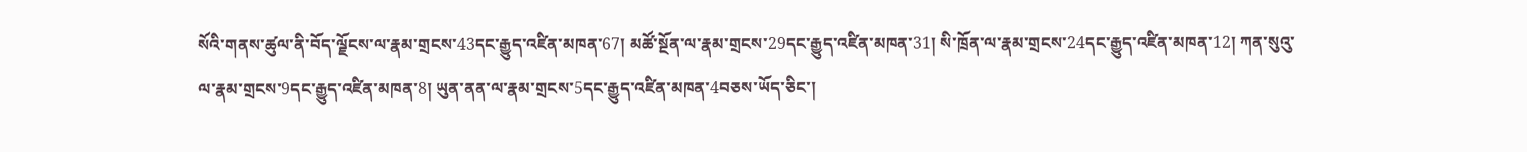སོའི་གནས་ཚུལ་ནི་བོད་ལྗོངས་ལ་རྣམ་གྲངས་43དང་རྒྱུད་འཛིན་མཁན་67། མཚོ་སྔོན་ལ་རྣམ་གྲངས་29དང་རྒྱུད་འཛིན་མཁན་31། སི་ཁྲོན་ལ་རྣམ་གྲངས་24དང་རྒྱུད་འཛིན་མཁན་12། ཀན་སུའུ་ལ་རྣམ་གྲངས་9དང་རྒྱུད་འཛིན་མཁན་8། ཡུན་ནན་ལ་རྣམ་གྲངས་5དང་རྒྱུད་འཛིན་མཁན་4བཅས་ཡོད་ཅིང་།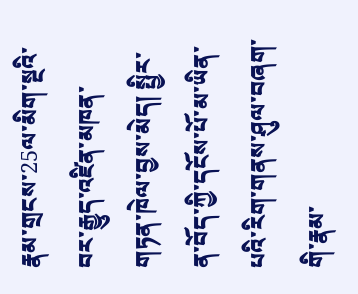རྣམ་གྲངས་25ལ་མིག་སྔའི་བར་རྒྱུད་འཛིན་མཁན་གཏན་ཁེལ་བྱས་མེད། སྤྱིར་ན་བོད་ཀྱི་དངོས་པོ་མ་ཡིན་པའི་རིག་གནས་ཤུལ་བཞག་གི་རྣམ་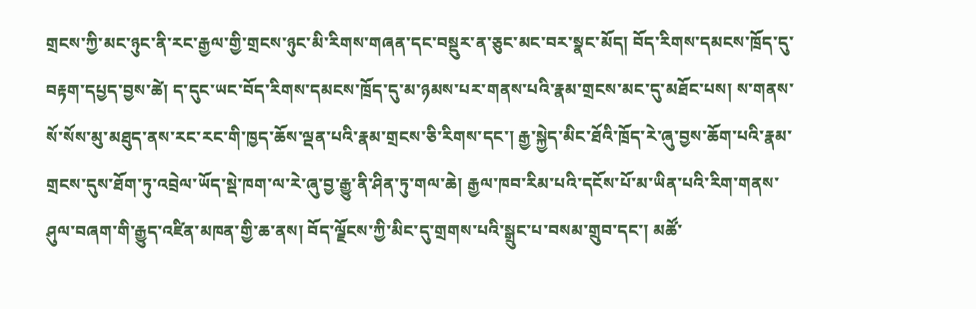གྲངས་ཀྱི་མང་ཉུང་ནི་རང་རྒྱལ་གྱི་གྲངས་ཉུང་མི་རིགས་གཞན་དང་བསྡུར་ན་ཅུང་མང་བར་སྣང་མོད། བོད་རིགས་དམངས་ཁྲོད་དུ་བརྟག་དཔྱད་བྱས་ཚེ། ད་དུང་ཡང་བོད་རིགས་དམངས་ཁྲོད་དུ་མ་ཉམས་པར་གནས་པའི་རྣམ་གྲངས་མང་དུ་མཐོང་པས། ས་གནས་སོ་སོས་མུ་མཐུད་ནས་རང་རང་གི་ཁྱད་ཆོས་ལྡན་པའི་རྣམ་གྲངས་ཅི་རིགས་དང་། རྒྱ་སྐྱེད་མིང་ཐོའི་ཁྲོད་རེ་ཞུ་བྱས་ཆོག་པའི་རྣམ་གྲངས་དུས་ཐོག་ཏུ་འབྲེལ་ཡོད་སྡེ་ཁག་ལ་རེ་ཞུ་བྱ་རྒྱུ་ནི་ཤིན་ཏུ་གལ་ཆེ། རྒྱལ་ཁབ་རིམ་པའི་དངོས་པོ་མ་ཡིན་པའི་རིག་གནས་ཤུལ་བཞག་གི་རྒྱུད་འཛིན་མཁན་གྱི་ཆ་ནས། བོད་ལྗོངས་ཀྱི་མིང་དུ་གྲགས་པའི་སྒྲུང་པ་བསམ་གྲུབ་དང་། མཚོ་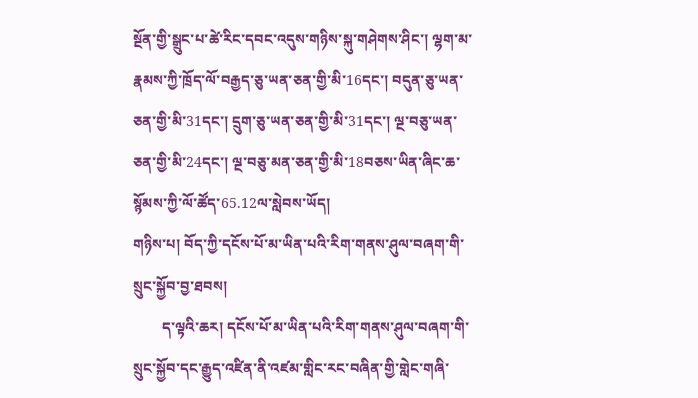སྔོན་གྱི་སྒྲུང་པ་ཚེ་རིང་དབང་འདུས་གཉིས་སྐུ་གཤེགས་ཤིང་། ལྷག་མ་རྣམས་ཀྱི་ཁྲོད་ལོ་བརྒྱད་ཅུ་ཡན་ཅན་གྱི་མི་16དང་། བདུན་ཅུ་ཡན་ཅན་གྱི་མི་31དང་། དྲུག་ཅུ་ཡན་ཅན་གྱི་མི་31དང་། ལྔ་བཅུ་ཡན་ཅན་གྱི་མི་24དང་། ལྔ་བཅུ་མན་ཅན་གྱི་མི་18བཅས་ཡིན་ཞིང་ཆ་སྙོམས་ཀྱི་ལོ་ཚོད་65.12ལ་སླེབས་ཡོད།
གཉིས་པ། བོད་ཀྱི་དངོས་པོ་མ་ཡིན་པའི་རིག་གནས་ཤུལ་བཞག་གི་སྲུང་སྐྱོབ་བྱ་ཐབས།
        ད་ལྟའི་ཆར། དངོས་པོ་མ་ཡིན་པའི་རིག་གནས་ཤུལ་བཞག་གི་སྲུང་སྐྱོབ་དང་རྒྱུད་འཛིན་ནི་འཛམ་གླིང་རང་བཞིན་གྱི་གླེང་གཞི་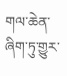གལ་ཆེན་ཞིག་ཏུ་གྱུར་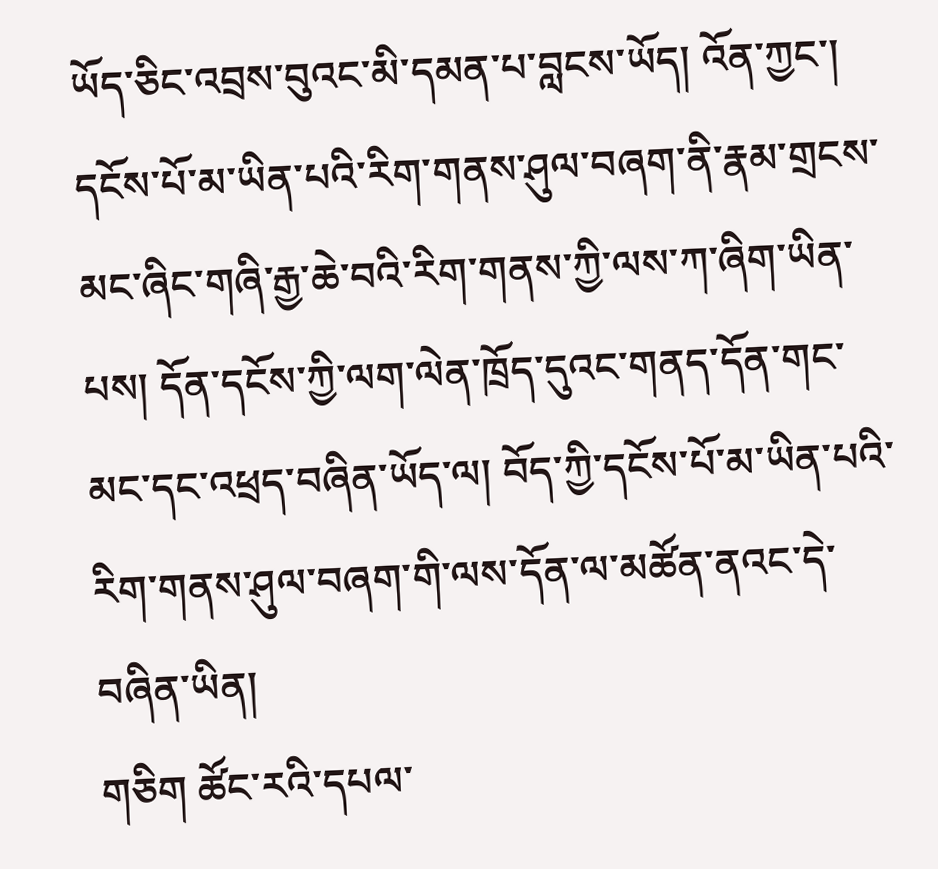ཡོད་ཅིང་འབྲས་བུའང་མི་དམན་པ་བླངས་ཡོད། འོན་ཀྱང་། དངོས་པོ་མ་ཡིན་པའི་རིག་གནས་ཤུལ་བཞག་ནི་རྣམ་གྲངས་མང་ཞིང་གཞི་རྒྱ་ཆེ་བའི་རིག་གནས་ཀྱི་ལས་ཀ་ཞིག་ཡིན་པས། དོན་དངོས་ཀྱི་ལག་ལེན་ཁྲོད་དུའང་གནད་དོན་གང་མང་དང་འཕྲད་བཞིན་ཡོད་ལ། བོད་ཀྱི་དངོས་པོ་མ་ཡིན་པའི་རིག་གནས་ཤུལ་བཞག་གི་ལས་དོན་ལ་མཚོན་ནའང་དེ་བཞིན་ཡིན།
གཅིག ཚོང་རའི་དཔལ་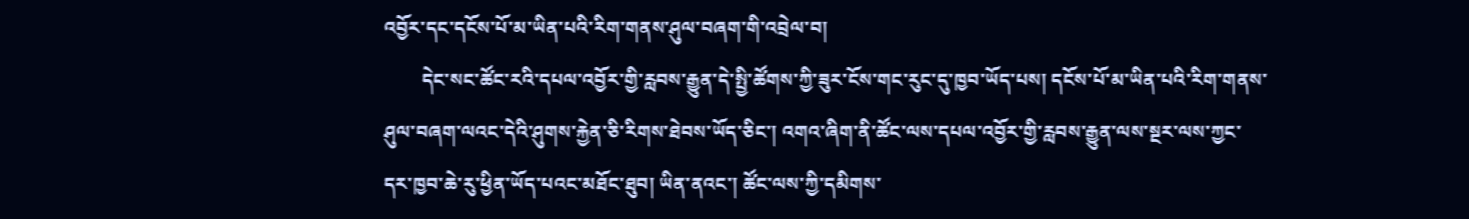འབྱོར་དང་དངོས་པོ་མ་ཡིན་པའི་རིག་གནས་ཤུལ་བཞག་གི་འབྲེལ་བ།
        དེང་སང་ཚོང་རའི་དཔལ་འབྱོར་གྱི་རླབས་རྒྱུན་དེ་སྤྱི་ཚོགས་ཀྱི་ཟུར་ངོས་གང་རུང་དུ་ཁྱབ་ཡོད་པས། དངོས་པོ་མ་ཡིན་པའི་རིག་གནས་ཤུལ་བཞག་ལའང་དེའི་ཤུགས་རྐྱེན་ཅི་རིགས་ཐེབས་ཡོད་ཅིང་། འགའ་ཞིག་ནི་ཚོང་ལས་དཔལ་འབྱོར་གྱི་རླབས་རྒྱུན་ལས་སྔར་ལས་ཀྱང་དར་ཁྱབ་ཆེ་རུ་ཕྱིན་ཡོད་པའང་མཐོང་ཐུབ། ཡིན་ནའང་། ཚོང་ལས་ཀྱི་དམིགས་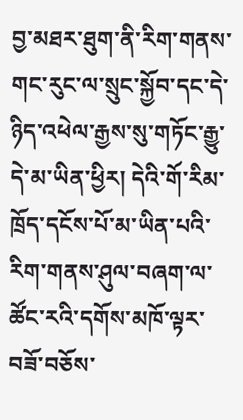བྱ་མཐར་ཐུག་ནི་རིག་གནས་གང་རུང་ལ་སྲུང་སྐྱོབ་དང་དེ་ཉིད་འཕེལ་རྒྱས་སུ་གཏོང་རྒྱུ་དེ་མ་ཡིན་ཕྱིར། དེའི་གོ་རིམ་ཁྲོད་དངོས་པོ་མ་ཡིན་པའི་རིག་གནས་ཤུལ་བཞག་ལ་ཚོང་རའི་དགོས་མཁོ་ལྟར་བཟོ་བཅོས་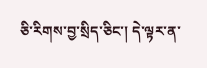ཅི་རིགས་བྱ་སྲིད་ཅིང་། དེ་ལྟར་ན་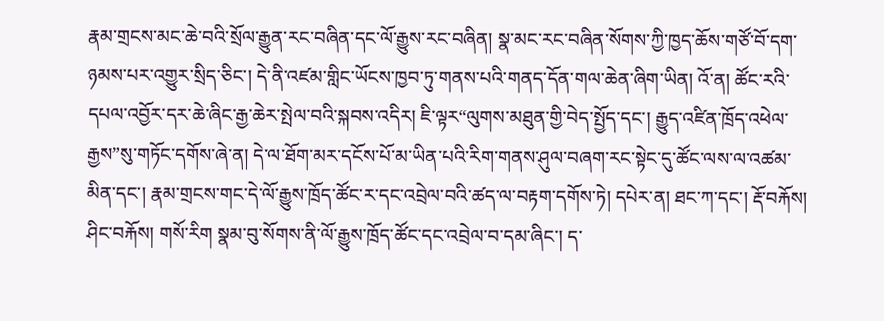རྣམ་གྲངས་མང་ཆེ་བའི་སྲོལ་རྒྱུན་རང་བཞིན་དང་ལོ་རྒྱུས་རང་བཞིན། སྣ་མང་རང་བཞིན་སོགས་ཀྱི་ཁྱད་ཆོས་གཙོ་བོ་དག་ཉམས་པར་འགྱུར་སྲིད་ཅིང་། དེ་ནི་འཛམ་གླིང་ཡོངས་ཁྱབ་ཏུ་གནས་པའི་གནད་དོན་གལ་ཆེན་ཞིག་ཡིན། འོ་ན། ཚོང་རའི་དཔལ་འབྱོར་དར་ཆེ་ཞིང་རྒྱ་ཆེར་སྤེལ་བའི་སྐབས་འདིར། ཇི་ལྟར“ལུགས་མཐུན་གྱི་བེད་སྤྱོད་དང་། རྒྱུད་འཛིན་ཁྲོད་འཕེལ་རྒྱས”སུ་གཏོང་དགོས་ཞེ་ན། དེ་ལ་ཐོག་མར་དངོས་པོ་མ་ཡིན་པའི་རིག་གནས་ཤུལ་བཞག་རང་སྟེང་དུ་ཚོང་ལས་ལ་འཚམ་མིན་དང་། རྣམ་གྲངས་གང་དེ་ལོ་རྒྱུས་ཁྲོད་ཚོང་ར་དང་འབྲེལ་བའི་ཚད་ལ་བརྟག་དགོས་ཏེ། དཔེར་ན། ཐང་ཀ་དང་། རྡོ་བརྐོས། ཤིང་བརྐོས། གསོ་རིག སྣམ་བུ་སོགས་ནི་ལོ་རྒྱུས་ཁྲོད་ཚོང་དང་འབྲེལ་བ་དམ་ཞིང་། ད་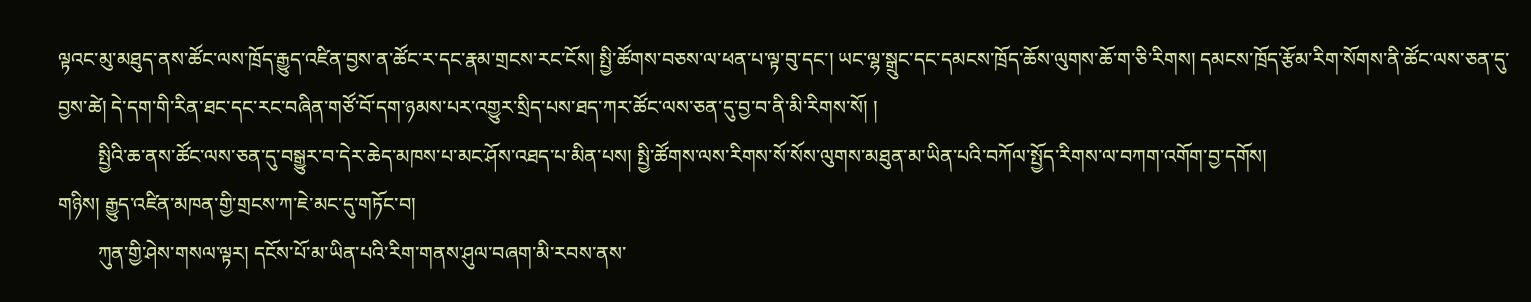ལྟའང་མུ་མཐུད་ནས་ཚོང་ལས་ཁྲོད་རྒྱུད་འཛིན་བྱས་ན་ཚོང་ར་དང་རྣམ་གྲངས་རང་ངོས། སྤྱི་ཚོགས་བཅས་ལ་ཕན་པ་ལྟ་བུ་དང་། ཡང་ལྷ་སྒྲུང་དང་དམངས་ཁྲོད་ཆོས་ལུགས་ཆོ་ག་ཅི་རིགས། དམངས་ཁྲོད་རྩོམ་རིག་སོགས་ནི་ཚོང་ལས་ཅན་དུ་བྱས་ཚེ། དེ་དག་གི་རིན་ཐང་དང་རང་བཞིན་གཙོ་བོ་དག་ཉམས་པར་འགྱུར་སྲིད་པས་ཐད་ཀར་ཚོང་ལས་ཅན་དུ་བྱ་བ་ནི་མི་རིགས་སོ། །
        སྤྱིའི་ཆ་ནས་ཚོང་ལས་ཅན་དུ་བསྒྱུར་བ་དེར་ཆེད་མཁས་པ་མང་ཤོས་འཐད་པ་མིན་པས། སྤྱི་ཚོགས་ལས་རིགས་སོ་སོས་ལུགས་མཐུན་མ་ཡིན་པའི་བཀོལ་སྤྱོད་རིགས་ལ་བཀག་འགོག་བྱ་དགོས།
གཉིས། རྒྱུད་འཛིན་མཁན་གྱི་གྲངས་ཀ་ཇེ་མང་དུ་གཏོང་བ།
        ཀུན་གྱི་ཤེས་གསལ་ལྟར། དངོས་པོ་མ་ཡིན་པའི་རིག་གནས་ཤུལ་བཞག་མི་རབས་ནས་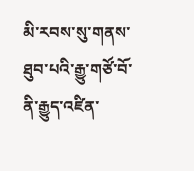མི་རབས་སུ་གནས་ཐུབ་པའི་རྒྱུ་གཙོ་བོ་ནི་རྒྱུད་འཛིན་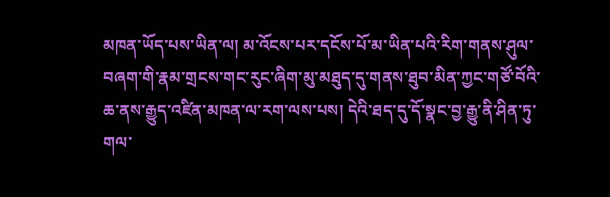མཁན་ཡོད་པས་ཡིན་ལ། མ་འོངས་པར་དངོས་པོ་མ་ཡིན་པའི་རིག་གནས་ཤུལ་བཞག་གི་རྣམ་གྲངས་གང་རུང་ཞིག་མུ་མཐུད་དུ་གནས་ཐུབ་མིན་ཀྱང་གཙོ་བོའི་ཆ་ནས་རྒྱུད་འཛིན་མཁན་ལ་རག་ལས་པས། དེའི་ཐད་དུ་དོ་སྣང་བྱ་རྒྱུ་ནི་ཤིན་ཏུ་གལ་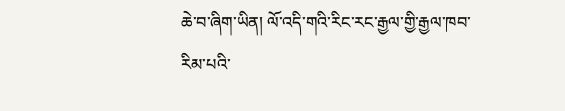ཆེ་བ་ཞིག་ཡིན། ལོ་འདི་གའི་རིང་རང་རྒྱལ་གྱི་རྒྱལ་ཁབ་རིམ་པའི་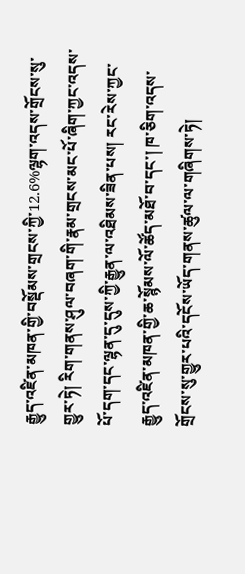རྒྱུད་འཛིན་མཁན་གྱི་བསྡོམས་གྲངས་ཀྱི་12.6%ལྷག་འདས་གྲོངས་སུ་གྱུར་ཏེ། རིག་གནས་ཤུལ་བཞག་གི་རྣམ་གྲངས་མང་པོ་ཞིག་ཀྱང་འདས་པོ་དག་དང་ལྷན་དུ་དུས་ཀྱི་རྒྱུན་ལ་འཐིམས་ཟིན་པས། རང་རེས་ཀྱང་རྒྱུད་འཛིན་མཁན་གྱི་ཆ་སྙོམས་ལོ་ཚོད་མཐོ་བ་དང་། ཁ་ཅིག་འདས་གྲོངས་སུ་གྱུར་པའི་དངོས་ཡོད་གནས་ཚུལ་ལ་གཞིགས་ཏེ།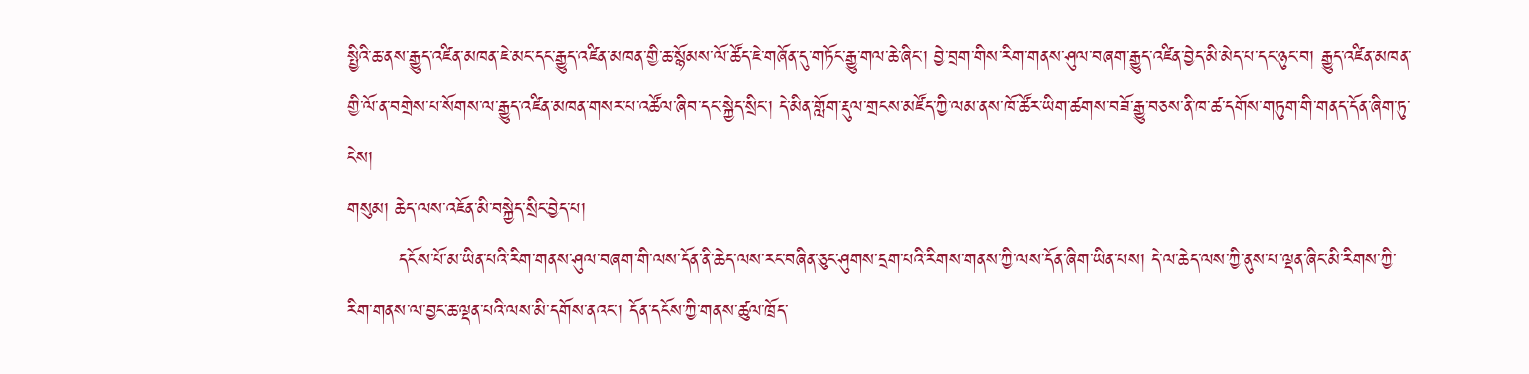སྤྱིའི་ཆ་ནས་རྒྱུད་འཛིན་མཁན་ཇེ་མང་དང་རྒྱུད་འཛིན་མཁན་གྱི་ཆ་སྙོམས་ལོ་ཚོད་ཇེ་གཞོན་དུ་གཏོང་རྒྱུ་གལ་ཆེ་ཞིང་། བྱེ་བྲག་གིས་རིག་གནས་ཤུལ་བཞག་རྒྱུད་འཛིན་བྱེད་མི་མེད་པ་དང་ཉུང་བ། རྒྱུད་འཛིན་མཁན་གྱི་ལོ་ན་བགྲེས་པ་སོགས་ལ་རྒྱུད་འཛིན་མཁན་གསར་པ་འཚོལ་ཞིབ་དང་སྐྱེད་སྲིང་། དེ་མིན་གློག་རྡུལ་གྲངས་མཛོད་ཀྱི་ལམ་ནས་ཁོ་ཚོར་ཡིག་ཚགས་བཟོ་རྒྱུ་བཅས་ནི་ཁ་ཚ་དགོས་གཏུག་གི་གནད་དོན་ཞིག་ཏུ་ངེས།
གསུམ། ཆེད་ལས་འཇོན་མི་བསྐྱེད་སྲིང་བྱེད་པ།
        དངོས་པོ་མ་ཡིན་པའི་རིག་གནས་ཤུལ་བཞག་གི་ལས་དོན་ནི་ཆེད་ལས་རང་བཞིན་ཅུང་ཤུགས་དྲག་པའི་རིགས་གནས་ཀྱི་ལས་དོན་ཞིག་ཡིན་པས། དེ་ལ་ཆེད་ལས་ཀྱི་ནུས་པ་ལྡན་ཞིང་མི་རིགས་ཀྱི་རིག་གནས་ལ་བྱང་ཆ་ལྡན་པའི་ལས་མི་དགོས་ནའང་། དོན་དངོས་ཀྱི་གནས་ཚུལ་ཁྲོད་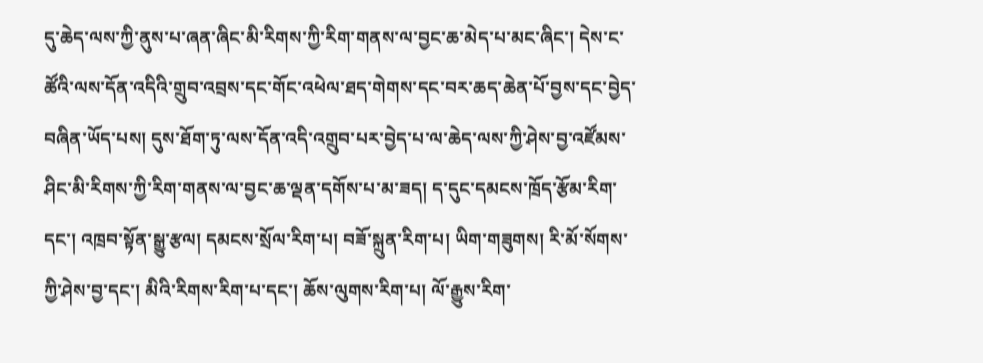དུ་ཆེད་ལས་ཀྱི་ནུས་པ་ཞན་ཞིང་མི་རིགས་ཀྱི་རིག་གནས་ལ་བྱང་ཆ་མེད་པ་མང་ཞིང་། དེས་ང་ཚོའི་ལས་དོན་འདིའི་གྲུབ་འབྲས་དང་གོང་འཕེལ་ཐད་གེགས་དང་བར་ཆད་ཆེན་པོ་བྱས་དང་བྱེད་བཞིན་ཡོད་པས། དུས་ཐོག་ཏུ་ལས་དོན་འདི་འགྲུབ་པར་བྱེད་པ་ལ་ཆེད་ལས་ཀྱི་ཤེས་བྱ་འཛོམས་ཤིང་མི་རིགས་ཀྱི་རིག་གནས་ལ་བྱང་ཆ་ལྡན་དགོས་པ་མ་ཟད། ད་དུང་དམངས་ཁྲོད་རྩོམ་རིག་དང་། འཁྲབ་སྟོན་སྒྱུ་རྩལ། དམངས་སྲོལ་རིག་པ། བཟོ་སྐྲུན་རིག་པ། ཡིག་གཟུགས། རི་མོ་སོགས་ཀྱི་ཤེས་བྱ་དང་། མིའི་རིགས་རིག་པ་དང་། ཆོས་ལུགས་རིག་པ། ལོ་རྒྱུས་རིག་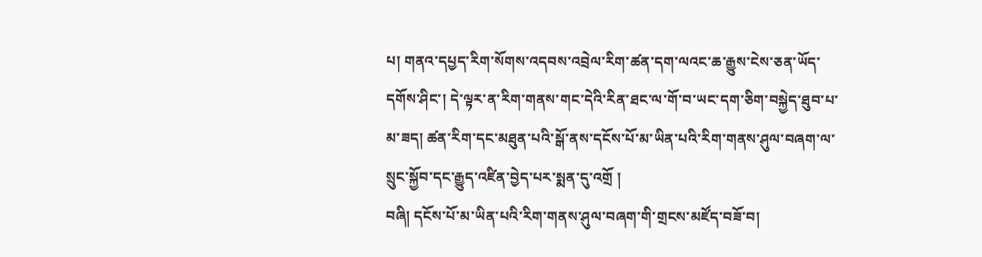པ། གནའ་དཔྱད་རིག་སོགས་འདབས་འབྲེལ་རིག་ཚན་དག་ལའང་ཆ་རྒྱུས་ངེས་ཅན་ཡོད་དགོས་ཤིང་། དེ་ལྟར་ན་རིག་གནས་གང་དེའི་རིན་ཐང་ལ་གོ་བ་ཡང་དག་ཅིག་བསྐྱེད་ཐུབ་པ་མ་ཟད། ཚན་རིག་དང་མཐུན་པའི་སྒོ་ནས་དངོས་པོ་མ་ཡིན་པའི་རིག་གནས་ཤུལ་བཞག་ལ་སྲུང་སྐྱོབ་དང་རྒྱུད་འཛིན་བྱེད་པར་སྨན་དུ་འགྲོ །
བཞི། དངོས་པོ་མ་ཡིན་པའི་རིག་གནས་ཤུལ་བཞག་གི་གྲངས་མཛོད་བཟོ་བ།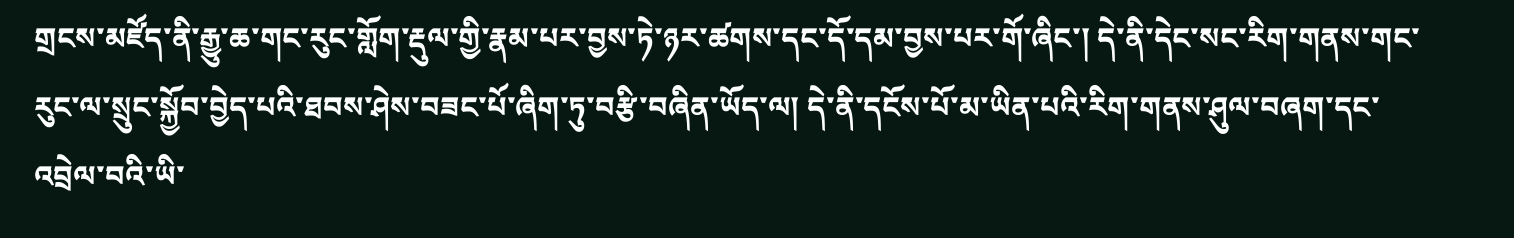གྲངས་མཛོད་ནི་རྒྱུ་ཆ་གང་རུང་གློག་རྡུལ་གྱི་རྣམ་པར་བྱས་ཏེ་ཉར་ཚགས་དང་དོ་དམ་བྱས་པར་གོ་ཞིང་། དེ་ནི་དེང་སང་རིག་གནས་གང་རུང་ལ་སྲུང་སྐྱོབ་བྱེད་པའི་ཐབས་ཤེས་བཟང་པོ་ཞིག་ཏུ་བརྩི་བཞིན་ཡོད་ལ། དེ་ནི་དངོས་པོ་མ་ཡིན་པའི་རིག་གནས་ཤུལ་བཞག་དང་འབྲེལ་བའི་ཡི་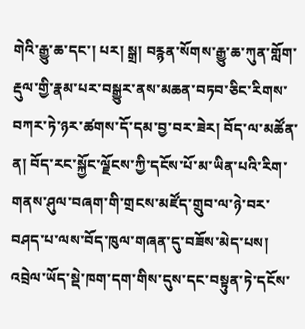གེའི་རྒྱུ་ཆ་དང་། པར། སྒྲ། བརྙན་སོགས་རྒྱུ་ཆ་ཀུན་གློག་རྡུལ་གྱི་རྣམ་པར་བསྒྱུར་ནས་མཆན་བཏབ་ཅིང་རིགས་བཀར་ཏེ་ཉར་ཚགས་དོ་དམ་བྱ་བར་ཟེར། བོད་ལ་མཚོན་ན། བོད་རང་སྐྱོང་ལྗོངས་ཀྱི་དངོས་པོ་མ་ཡིན་པའི་རིག་གནས་ཤུལ་བཞག་གི་གྲངས་མཛོད་གྲུབ་ལ་ཉེ་བར་བཤད་པ་ལས་བོད་ཁུལ་གཞན་དུ་བཟོས་མེད་པས། འབྲེལ་ཡོད་སྡེ་ཁག་དག་གིས་དུས་དང་བསྟུན་ཏེ་དངོས་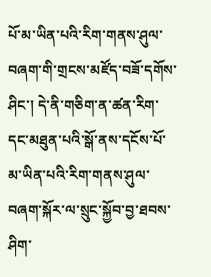པོ་མ་ཡིན་པའི་རིག་གནས་ཤུལ་བཞག་གི་གྲངས་མཛོད་བཟོ་དགོས་ཤིང་། དེ་ནི་གཅིག་ན་ཚན་རིག་དང་མཐུན་པའི་སྒོ་ནས་དངོས་པོ་མ་ཡིན་པའི་རིག་གནས་ཤུལ་བཞག་སྐོར་ལ་སྲུང་སྐྱོབ་བྱ་ཐབས་ཤིག་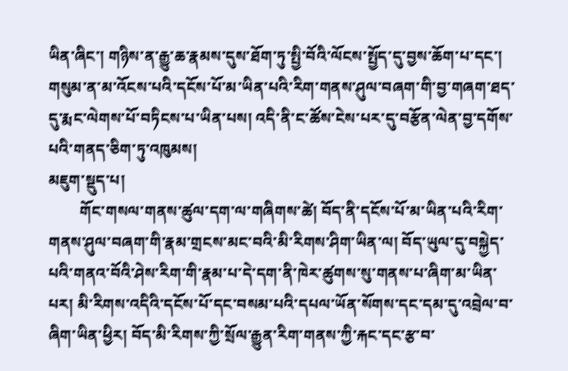ཡིན་ཞིང་། གཉིས་ན་རྒྱུ་ཆ་རྣམས་དུས་ཐོག་ཏུ་སྤྱི་བོའི་ལོངས་སྤྱོད་དུ་བྱས་ཆོག་པ་དང་། གསུམ་ན་མ་འོངས་པའི་དངོས་པོ་མ་ཡིན་པའི་རིག་གནས་ཤུལ་བཞག་གི་བྱ་གཞག་ཐད་དུ་རྨང་ལེགས་པོ་བཏིངས་པ་ཡིན་པས། འདི་ནི་ང་ཚོས་ངེས་པར་དུ་བརྩོན་ལེན་བྱ་དགོས་པའི་གནད་ཅིག་ཏུ་འཁུམས།
མཇུག་སྡུད་པ།
        གོང་གསལ་གནས་ཚུལ་དག་ལ་གཞིགས་ཚེ། བོད་ནི་དངོས་པོ་མ་ཡིན་པའི་རིག་གནས་ཤུལ་བཞག་གི་རྣམ་གྲངས་མང་བའི་མི་རིགས་ཤིག་ཡིན་ལ། བོད་ཡུལ་དུ་བསྐྱེད་པའི་གནའ་བོའི་ཤེས་རིག་གི་རྣམ་པ་དེ་དག་ནི་ཁེར་ཚུགས་སུ་གནས་པ་ཞིག་མ་ཡིན་པར། མི་རིགས་འདིའི་དངོས་པོ་དང་བསམ་པའི་དཔལ་ཡོན་སོགས་དང་དམ་དུ་འབྲེལ་བ་ཞིག་ཡིན་ཕྱིར། བོད་མི་རིགས་ཀྱི་སྲོལ་རྒྱུན་རིག་གནས་ཀྱི་རྐང་དང་རྩ་བ་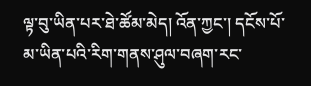ལྟ་བུ་ཡིན་པར་ཐེ་ཚོམ་མེད། འོན་ཀྱང་། དངོས་པོ་མ་ཡིན་པའི་རིག་གནས་ཤུལ་བཞག་རང་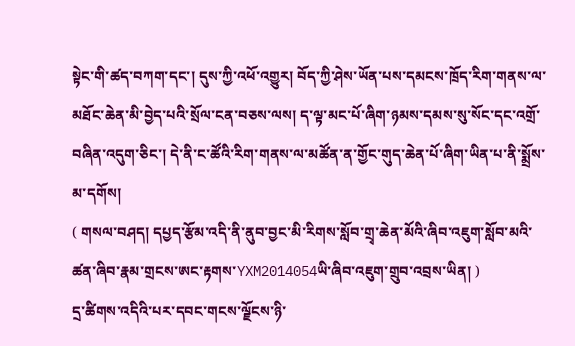སྟེང་གི་ཚད་བཀག་དང་། དུས་ཀྱི་འཕོ་འགྱུར། བོད་ཀྱི་ཤེས་ཡོན་པས་དམངས་ཁྲོད་རིག་གནས་ལ་མཐོང་ཆེན་མི་བྱེད་པའི་སྲོལ་ངན་བཅས་ལས། ད་ལྟ་མང་པོ་ཞིག་ཉམས་དམས་སུ་སོང་དང་འགྲོ་བཞིན་འདུག་ཅིང་། དེ་ནི་ང་ཚོའི་རིག་གནས་ལ་མཚོན་ན་གྱོང་གུད་ཆེན་པོ་ཞིག་ཡིན་པ་ནི་སྨྲོས་མ་དགོས།
( གསལ་བཤད། དཔྱད་རྩོམ་འདི་ནི་ནུབ་བྱང་མི་རིགས་སློབ་གྲྭ་ཆེན་མོའི་ཞིབ་འཇུག་སློབ་མའི་ཚན་ཞིབ་རྣམ་གྲངས་ཨང་རྟགས་YXM2014054ཡི་ཞིབ་འཇུག་གྲུབ་འབྲས་ཡིན། )
དྲ་ཚིགས་འདིའི་པར་དབང་གངས་ལྗོངས་ཉི་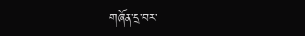གཞོན་དྲ་བར་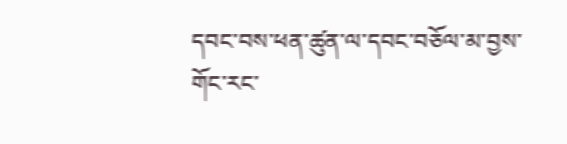དབང་བས་ཕན་ཚུན་ལ་དབང་བཅོལ་མ་བྱས་གོང་རང་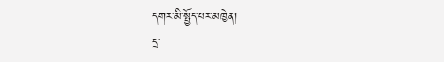དགར་མི་སྤྱོད་པར་མཁྱེན།
དྲ་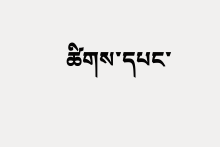ཚིགས་དཔང་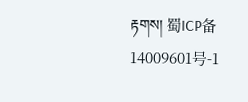རྟགས། 蜀ICP备14009601号-1